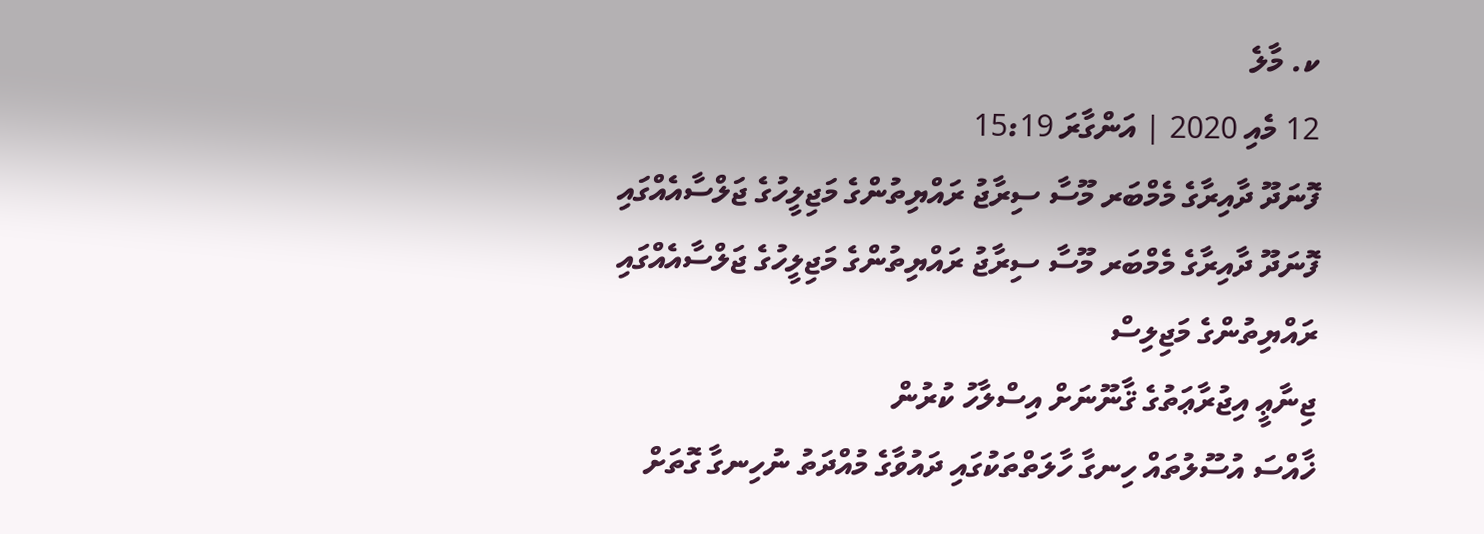ކ. މާލެ
12 މެއި 2020 | އަންގާރަ 15:19
ފޮނަދޫ ދާއިރާގެ މެމްބަރ މޫސާ ސިރާޖު ރައްޔިތުންގެ މަޖިލީހުގެ ޖަލްސާއެއްގައި
ފޮނަދޫ ދާއިރާގެ މެމްބަރ މޫސާ ސިރާޖު ރައްޔިތުންގެ މަޖިލީހުގެ ޖަލްސާއެއްގައި
ރައްޔިތުންގެ މަޖިލިސް
ޖިނާޢީ އިޖުރާޢަތުގެ ޤާނޫނަށް އިސްލާހު ކުރުން
ޚާއްސަ އުސޫލުތައް ހިނގާ ހާލަތްތަކުގައި ދައުވާގެ މުއްދަތު ނުހިނގާ ގޮތަށް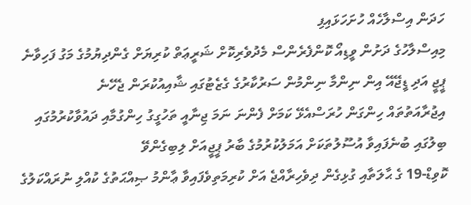ހަދަން އިސްލާހެއް ހުށަހަޅައިފި
މިއިސްލާހުގެ ދަށުން ވީޑިއޯ ކޮންފެރެންސް މެދުވެރިކޮށް ޝަރީޢަތް ކުރިޔަށް ގެންދިޔުމުގެ މަގު ފަހިވާނެ
ޕީޖީ އަދި ޑީޖޭއޭ އިން ނިންމާ ނިންމުން ސަރުކާރުގެ ގެޒެޓުގައި ޝާއިއުކުރަން ޖެހޭނެ
އިޖުރާއަތުތައް ހިންގަން ހުރަސްއެޅޭ ކަމަށް ފެންނަ ނަމަ ޖިނާއީ ތަހުގީގު ހިންގުމާއި ދައުވާކުރުމުގައި ބިލުގައި ބުނެފައިވާ އުސޫލުތަކަށް އަމަލުކުރުމުގެ ބާރު ޕީޖީއަށް ލިބިގެންވޭ
ކޮވިޑް-19 ގެ ޙާލަތާއި ގުޅިގެން ދިވެހިރާއްޖެ އަށް ކުރިމަތިވެފައިވާ ޢާންމު ޞިއްޙަތުގެ ކުއްލި ނުރައްކަލުގެ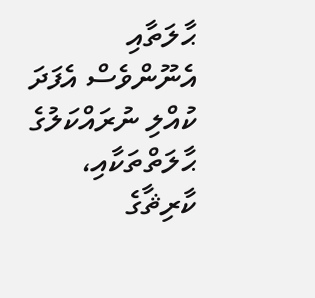ޙާލަތާއި އެނޫންވެސް އެފަދަ ކުއްލި ނުރައްކަލުގެ ޙާލަތްތަކާއި، ކާރިޘާގެ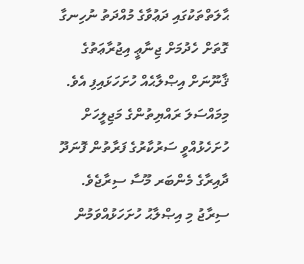ޙާލަތްތަކުގައި ދަޢުވާގެ މުއްދަތު ނުހިނގާ ގޮތަށް ހެދުމަށް ޖިނާޢީ އިޖުރާޢަތުގެ ޤާނޫނަށް އިޞްލާޙެއް ހުށަހަޅައިފި އެވެ.
މިމައްސަލަ ރައްޔިތުންގެ މަޖިލީހަށް ހުށަހެޅުއްވީ ސަރުކާރުގެ ފަރާތުން ފޮނަދޫ ދާއިރާގެ މެންބަރ މޫސާ ސިރާޖެވެ. ސިރާޖު މި އިޞްލާޙު ހުށަހަޅުއްވަމުން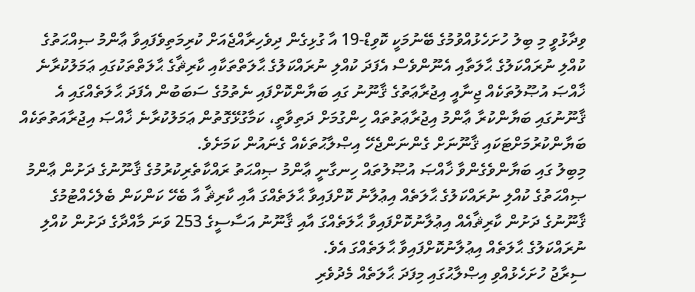ވިދާޅުވީ މި ބިލު ހުށަހެޅުއްވުމުގެ ބޭނުމަކީ ކޮވިޑް-19 އާ ގުޅިގެން ދިވެހިރާއްޖެއަށް ކުރިމަތިވެފައިވާ ޢާންމު ޞިއްޙަތުގެ ކުއްލި ނުރައްކަލުގެ ޙާލަތާއި އެނޫންވެސް އެފަދަ ކުއްލި ނުރައްކަލުގެ ޙާލަތްތަކާއި ކާރިޘާގެ ޙާލަތްތަކުގައި ޢަމަލުކުރާނެ ޚާއްޞަ އުޞޫލުތަކެއް ޖިނާއީ އިޖުރާޢަތުގެ ޤާނޫނު ގައި ބަޔާންކޮށްފައި ނެތުމުގެ ސަބަބުން އެފަދަ ޙާލަތެއްގައި އެ ޤާނޫނުގައި ބަޔާންކުރާ ޢާންމު އިޖުރާޢަތުތައް ހިންގުމަށް ދަތިވާތީ، ކަމާގުޅޭގޮތުން ޢަމަލުކުރާނެ ޚާއްޞަ އިޖުރާއަތުތަކެއް ބަޔާންކުރުމަށްޓަކައި ޤާނޫނަށް ގެންނަންޖެހޭ އިޞްލާޙުތަކެއް ގެނައުން ކަމަށެވެ.
މިބިލު ގައި ބަޔާންވެގެންވާ ޚާއްޞަ އުޞޫލުތައް ހިނގާނީ ޢާންމު ޞިއްޙަތު ރައްކާތެރިކުރުމުގެ ޤާނޫނުގެ ދަށުން ޢާންމު ޞިއްޙަތުގެ ކުއްލި ނުރައްކަލުގެ ޙާލަތެއް އިޢުލާނު ކޮށްފައިވާ ޙާލަތެއްގަ އާއި ކާރިޘާ އާ ބެހޭ ކަންކަން ބެލެހެއްޓުމުގެ ޤާނޫނުގެ ދަށުން ކާރިޘާއެއް އިޢުލާނުކޮށްފައިވާ ޙާލަތެއްގަ އާއި ޤާނޫނު އަސާސީގެ 253 ވަނަ މާއްދާގެ ދަށުން ކުއްލި ނުރައްކަލުގެ ޙާލަތެއް އިޢުލާނުކޮށްފައިވާ ޙާލަތެއްގަ އެވެ.
ސިރާޖު ހުށަހެޅުއްވި އިޞްލާޙުގައި މިފަދަ ޙާލަތެއް މެދުވެރި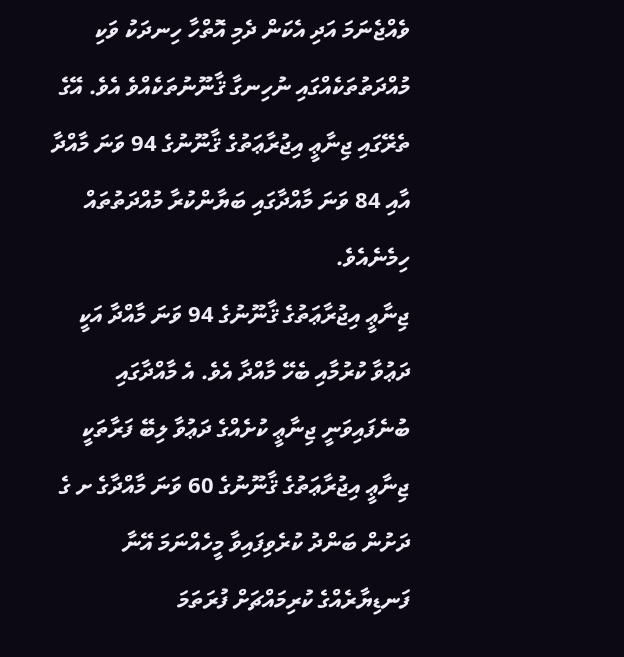ވެއްޖެނަމަ އަދި އެކަން ދެމި އޮތްހާ ހިނދަކު ވަކި މުއްދަތުތަކެއްގައި ނުހިނގާ ޤާނޫނުތަކެއްވެ އެވެ. އޭގެ ތެރޭގައި ޖިނާޢީ އިޖުރާޢަތުގެ ޤާނޫނުގެ 94 ވަނަ މާއްދާ އާއި 84 ވަނަ މާއްދާގައި ބަޔާންކުރާ މުއްދަތުތައް ހިމެނެއެވެ.
ޖިނާޢީ އިޖުރާޢަތުގެ ޤާނޫނުގެ 94 ވަނަ މާއްދާ އަކީ ދަޢުވާ ކުރުމާއި ބެހޭ މާއްދާ އެވެ. އެ މާއްދާގައި ބުނެފައިވަނީ ޖިނާޢީ ކުށެއްގެ ދަޢުވާ ލިބޭ ފަރާތަކީ ޖިނާޢީ އިޖުރާޢަތުގެ ޤާނޫނުގެ 60 ވަނަ މާއްދާގެ ށ ގެ ދަށުން ބަންދު ކުރެވިފައިވާ މީހެއްނަމަ އޭނާ ފަނޑިޔާރެއްގެ ކުރިމައްޗަށް ފުރަތަމަ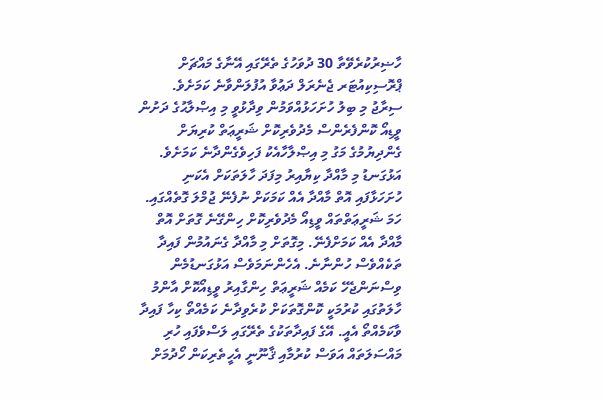ހާޟިރުކުރެވޭތާ 30 ދުވަހުގެ ތެރޭގައި އޭނާގެ މައްޗަށް ޕްރޮސިކިއުޓަރ ޖެނެރަލް ދަޢުވާ އުފުލަންވާނެ ކަމަށެވެ.
ސިރާޖު މި ބިލު ހުށަހަޅުއްވަމުން ވިދާޅުވީ މި އިޞްލާޙުގެ ދަށުން ވީޑިއޯ ކޮންފެރެންސް މެދުވެރިކޮށް ޝަރީޢަތް ކުރިޔަށް ގެންދިޔުމުގެ މަގު މި އިޞްލާހާއެކު ފަހިވެގެންދާނެ ކަމަށެވެ.
އަޅުގަނޑު މި މާއްދާ ކިޔާއިރު މިފަދަ ހާލަތަކަށް އެކަނި ހުށަހަޅާފައި އޮތް މާއްދާ އެއް ކަމަކަށް ނުފެނޭ ޖުމްލަ ގޮތެއްގައި. ހަމަ ޝަރީޢަތްތައް ވީޑިއޯ މެދުވެރިކޮށް ހިންގޭނެ ގޮތަށް އޮތް މާއްދާ އެއް ކަމަށްފެނޭ. މިގޮތަށް މި މާއްދާ ގެނައުމުން ފައިދާ ތަކެއްވެސް ހުންނާނެ. އެހެންނަމަވެސް އަޅުގަނޑުމެން ވިސްނަންޖެހޭ ކަމެއް ޝަރީޢަތް ހިންގާއިރު ވީޑިއޯކޮށް އާންމު ހާލަތުގައި ކުރުމަކީ ކޮންގޮތަކަށް ކުރެވިދާނެ ކަމެއްތޯ ކިހާ ފައިދާ ވާކަމެއްތޯ އެއީ. އޭގެ ފައިދާތަކުގެ ތެރޭގައި ލަސްވެފައި ހުރި މައްސަލަތައް އަވަސް ކުރުމާއި ޤާނޫނީ އެހީތެރިކަން ހޯދުމަށް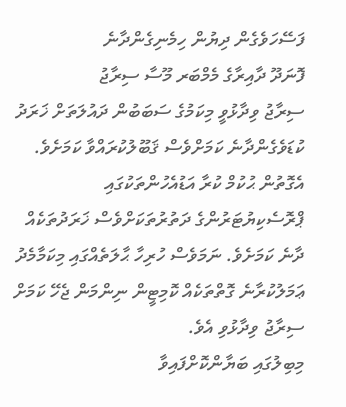ފަސޭހަވެގެން ދިޔުން ހިމެނިގެންދާނެ
ފޮނަދޫ ދާއިރާގެ މެމްބަރ މޫސާ ސިރާޖު
ސިރާޖު ވިދާޅުވީ މިކަމުގެ ސަބަބުން ދައުލަތަށް ޚަރަދު ކުޑަވެގެންދާނެ ކަމަށްވެސް ޤަބޫލުކުރައްވާ ކަމަށެވެ. އެގޮތުން ޙުކުމް ކުރާ އަޑުއެހުންތަކުގައި ޕްރޮސެކިޔުޓަރުންގެ ދަތުރުތަކަށްވެސް ޚަރަދުތަކެއް ދާނެ ކަމަށެވެ. ނަމަވެސް ހުރިހާ ޙާލަތެއްގައި މިކަމާމެދު ޢަމަލުކުރާނެ ގޮތްތަކެއް ކޮމިޓީން ނިންމަން ޖެހޭ ކަމަށް ސިރާޖު ވިދާޅުވި އެވެ.
މިބިލުގައި ބަޔާންކޮށްފައިވާ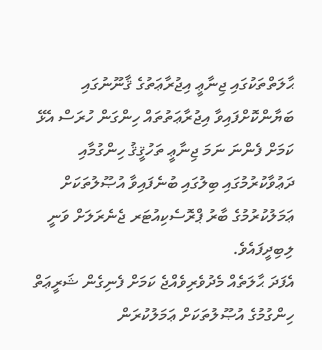ޙާލަތްތަކުގައި ޖިނާޢީ އިޖުރާޢަތުގެ ޤާނޫނުގައި ބަޔާންކޮށްފައިވާ އިޖުރާޢަތުތައް ހިންގަން ހުރަސް އެޅޭ ކަމަށް ފެންނަ ނަމަ ޖިނާޢީ ތަހުޤީޤު ހިންގުމާއި ދަޢުވާކުރުމުގައި ބިލުގައި ބުނެފައިވާ އުޞޫލުތަކަށް ޢަމަލުކުރުމުގެ ބާރު ޕްރޮސެކިއުޓަރ ޖެނެރަލަށް ވަނީ ލިބިދީފައެވެ.
އެފަދަ ޙާލަތެއް މެދުވެރިވެއްޖެ ކަމަށް ފެނިގެން ޝަރީޢަތް ހިންގުމުގެ އުޞޫލުތަކަށް ޢަމަލުކުރަން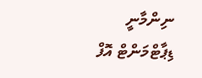ނިންމާނީ ޑިޕާޓްމަންޓް އޮފް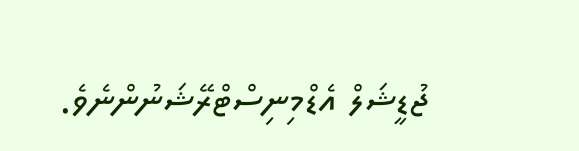ޖުޑީޝަލް އެޑްމިނިސްޓްރޭޝަނުންނެވެ.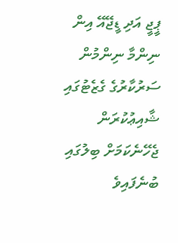ޕީޖީ އަދި ޑީޖޭއޭ އިން ނިންމާ ނިންމުން ސަރުކާރުގެ ގެޒެޓުގައި ޝާއިޢުކުރަން ޖެހޭނެކަމަށް ބިލުގައި ބުނެފައިވެ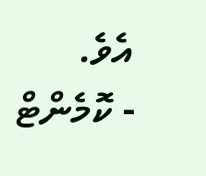އެވެ.
- ކޮމެންޓް